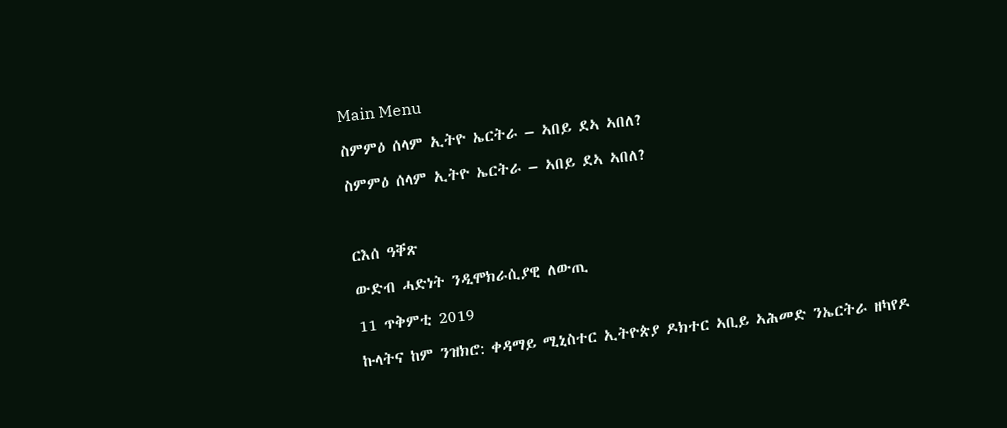Main Menu

ስምምዕ ሰላም ኢትዮ ኤርትራ – ኣበይ ደኣ ኣበለ?

ስምምዕ ሰላም ኢትዮ ኤርትራ – ኣበይ ደኣ ኣበለ?



ርእሰ ዓቐጽ

ውድብ ሓድነት ንዲሞክራሲያዊ ለውጢ

11 ጥቅምቲ 2019

ኩላትና ከም ንዝክሮ: ቀዳማይ ሚኒስተር ኢትዮጵያ ዶክተር ኣቢይ ኣሕመድ ንኤርትራ ዘካየዶ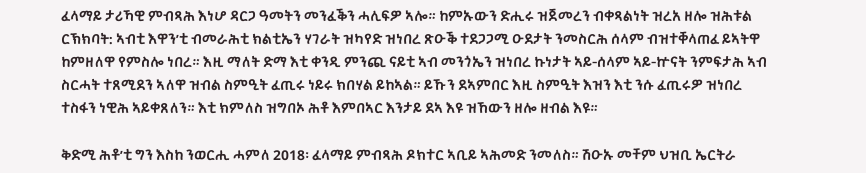ፈላማይ ታሪኻዊ ምብጻሕ እነሆ ዳርጋ ዓመትን መንፈቕን ሓሊፍዎ ኣሎ። ከምኡውን ድሒሩ ዝጀመረን ብቀጻልነት ዝረአ ዘሎ ዝሕቱል ርኽክባት: ኣብቲ እዋን’ቲ ብመራሕቲ ክልቲኤን ሃገራት ዝካየድ ዝነበረ ጽዑቕ ተደጋጋሚ ዑደታት ንመስርሕ ሰላም ብዝተቐላጠፈ ይኣትዋ ከምዘለዋ የምስሎ ነበረ። እዚ ማለት ድማ እቲ ቀንዲ ምንጪ ናይቲ ኣብ መንጎኤን ዝነበረ ኩነታት ኣይ-ሰላም ኣይ-ኵናት ንምፍታሕ ኣብ ስርሓት ተጸሚደን ኣለዋ ዝብል ስምዒት ፈጢሩ ነይሩ ክበሃል ይከኣል። ይኹን ደኣምበር እዚ ስምዒት እዝን እቲ ንሱ ፈጢሩዎ ዝነበረ ተስፋን ነዊሕ ኣይቀጸለን። እቲ ክምለስ ዝግበኦ ሕቶ እምበኣር እንታይ ደኣ እዩ ዝኸውን ዘሎ ዘብል እዩ።

ቅድሚ ሕቶ’ቲ ግን እስከ ንወርሒ ሓምለ 2018፡ ፈላማይ ምብጻሕ ዶክተር ኣቢይ ኣሕመድ ንመለስ። ሽዑኡ መቸም ህዝቢ ኤርትራ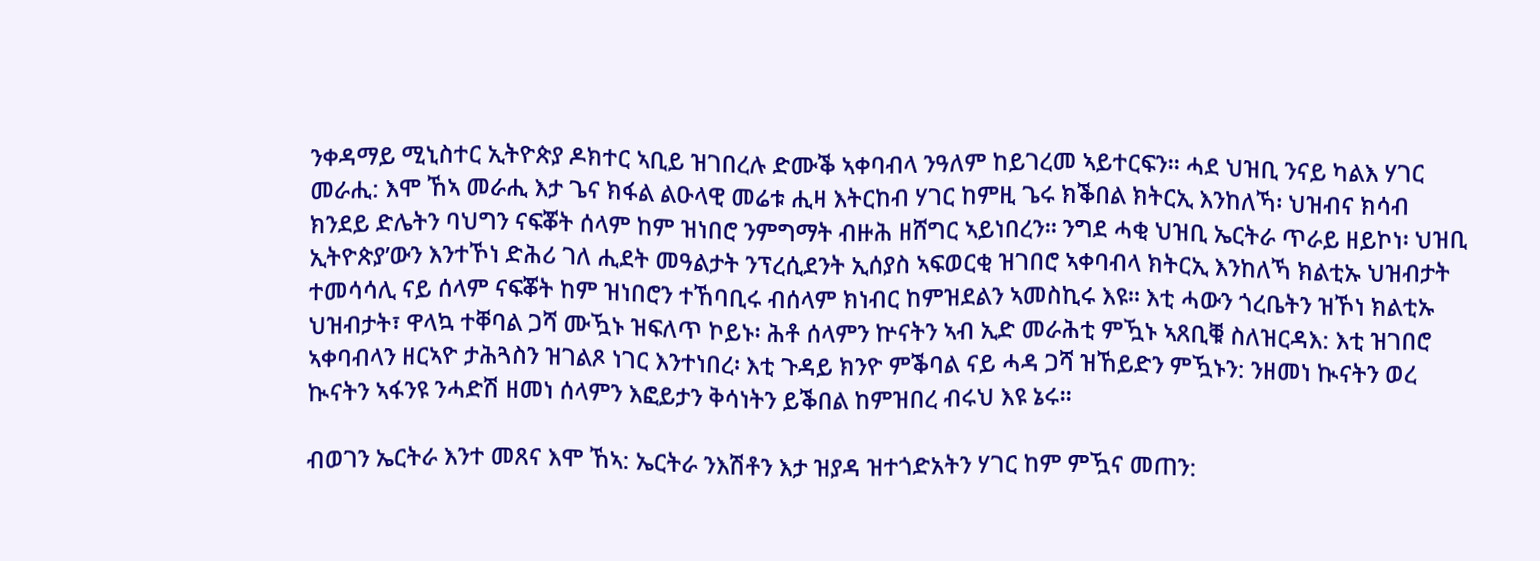ንቀዳማይ ሚኒስተር ኢትዮጵያ ዶክተር ኣቢይ ዝገበረሉ ድሙቕ ኣቀባብላ ንዓለም ከይገረመ ኣይተርፍን። ሓደ ህዝቢ ንናይ ካልእ ሃገር መራሒ: እሞ ኸኣ መራሒ እታ ጌና ክፋል ልዑላዊ መሬቱ ሒዛ እትርከብ ሃገር ከምዚ ጌሩ ክቕበል ክትርኢ እንከለኻ፡ ህዝብና ክሳብ ክንደይ ድሌትን ባህግን ናፍቖት ሰላም ከም ዝነበሮ ንምግማት ብዙሕ ዘሸግር ኣይነበረን። ንግደ ሓቂ ህዝቢ ኤርትራ ጥራይ ዘይኮነ፡ ህዝቢ ኢትዮጵያ’ውን እንተኾነ ድሕሪ ገለ ሒደት መዓልታት ንፕረሲደንት ኢሰያስ ኣፍወርቂ ዝገበሮ ኣቀባብላ ክትርኢ እንከለኻ ክልቲኡ ህዝብታት ተመሳሳሊ ናይ ሰላም ናፍቖት ከም ዝነበሮን ተኸባቢሩ ብሰላም ክነብር ከምዝደልን ኣመስኪሩ እዩ። እቲ ሓውን ጎረቤትን ዝኾነ ክልቲኡ ህዝብታት፣ ዋላኳ ተቐባል ጋሻ ሙዃኑ ዝፍለጥ ኮይኑ፡ ሕቶ ሰላምን ኵናትን ኣብ ኢድ መራሕቲ ምዃኑ ኣጸቢቑ ስለዝርዳእ: እቲ ዝገበሮ ኣቀባብላን ዘርኣዮ ታሕጓስን ዝገልጾ ነገር እንተነበረ፡ እቲ ጉዳይ ክንዮ ምቕባል ናይ ሓዳ ጋሻ ዝኸይድን ምዃኑን: ንዘመነ ኲናትን ወረ ኲናትን ኣፋንዩ ንሓድሽ ዘመነ ሰላምን እፎይታን ቅሳነትን ይቕበል ከምዝበረ ብሩህ እዩ ኔሩ።

ብወገን ኤርትራ እንተ መጸና እሞ ኸኣ: ኤርትራ ንእሽቶን እታ ዝያዳ ዝተጎድአትን ሃገር ከም ምዃና መጠን: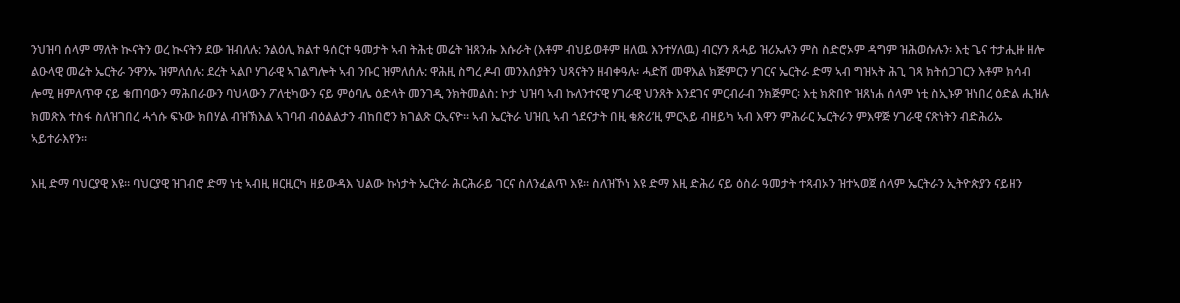ንህዝባ ሰላም ማለት ኲናትን ወረ ኲናትን ደው ዝብለሉ: ንልዕሊ ክልተ ዓሰርተ ዓመታት ኣብ ትሕቲ መሬት ዝጸንሑ እሱራት (እቶም ብህይወቶም ዘለዉ እንተሃለዉ) ብርሃን ጸሓይ ዝሪኡሉን ምስ ስድሮኦም ዳግም ዝሕወሱሉን፡ እቲ ጌና ተታሒዙ ዘሎ ልዑላዊ መሬት ኤርትራ ንዋንኡ ዝምለሰሉ: ደረት ኣልቦ ሃገራዊ ኣገልግሎት ኣብ ንቡር ዝምለሰሉ: ዋሕዚ ስግረ ዶብ መንእሰያትን ህጻናትን ዘብቀዓሉ፡ ሓድሽ መዋእል ክጅምርን ሃገርና ኤርትራ ድማ ኣብ ግዝኣት ሕጊ ገጻ ክትሰጋገርን እቶም ክሳብ ሎሚ ዘምለጥዋ ናይ ቁጠባውን ማሕበራውን ባህላውን ፖለቲካውን ናይ ምዕባሌ ዕድላት መንገዲ ንክትመልስ: ኮታ ህዝባ ኣብ ኩለንተናዊ ሃገራዊ ህንጸት እንደገና ምርብራብ ንክጅምር፡ እቲ ክጽበዮ ዝጸነሐ ሰላም ነቲ ስኢኑዎ ዝነበረ ዕድል ሒዝሉ ክመጽእ ተስፋ ስለዝገበረ ሓጎሱ ፍኑው ክበሃል ብዝኽእል ኣገባብ ብዕልልታን ብከበሮን ክገልጽ ርኢናዮ። ኣብ ኤርትራ ህዝቢ ኣብ ጎደናታት በዚ ቁጽሪ’ዚ ምርኣይ ብዘይካ ኣብ እዋን ምሕራር ኤርትራን ምእዋጅ ሃገራዊ ናጽነትን ብድሕሪኡ ኣይተራእየን።

እዚ ድማ ባህርያዊ እዩ። ባህርያዊ ዝገብሮ ድማ ነቲ ኣብዚ ዘርዚርካ ዘይውዳእ ህልው ኩነታት ኤርትራ ሕርሕራይ ገርና ስለንፈልጥ እዩ። ስለዝኾነ እዩ ድማ እዚ ድሕሪ ናይ ዕስራ ዓመታት ተጻብኦን ዝተኣወጀ ሰላም ኤርትራን ኢትዮጵያን ናይዘን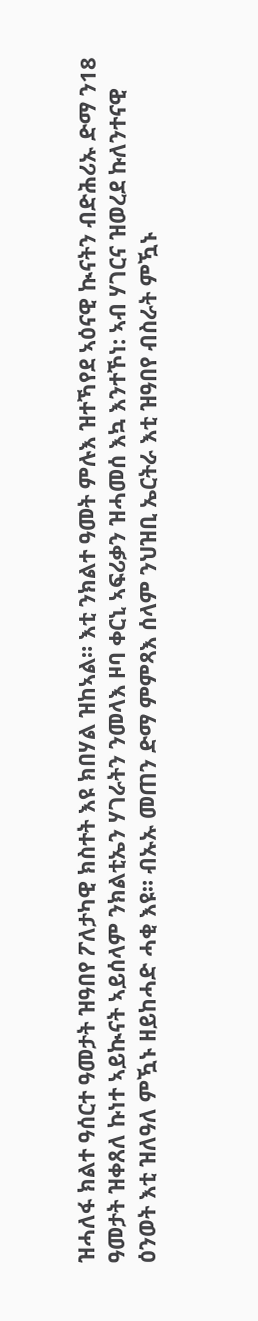ዝሓለፋ ክልተ ዓሰርተ ዓመታት ዝዓበየ ፖለታካዊ ክስተት እዩ ክበሃል ዝከኣል። እቲ ንክልተ ዓመት ምሉእ ዝተኻየደ ኣዕናዊ ኲናትን ብድሕሪኡ ድማ ን18 ዓመታት ዝቀጸለ ኩነተ ኣይኲናት ኣይሰላም ንክልቲኤን ሃገራትን ንመላእ ዞባ ቀርኒ ኣፍሪቃን ዝሓመሰ እኳ እንተኾነ: ኣብ ሃገርና ዝወረደ ኩለንተናዊ ዕንወት እቲ ዝለዓለ ምዃኑ ዘይከሓድ ሓቂ እዩ። ብኡኡ መጠን ድማ ምምጻእ ሰላም ንህዝቢ ኤርትራ እቲ ዝዓበየ ብስራት ምዃኑ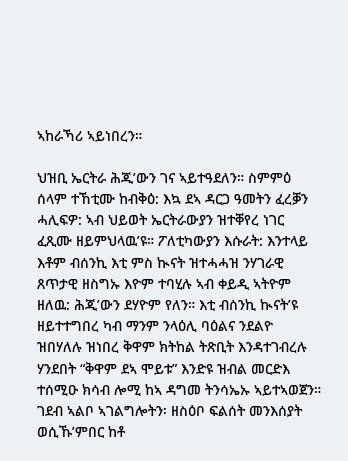ኣከራኻሪ ኣይነበረን።

ህዝቢ ኤርትራ ሕጂ’ውን ገና ኣይተዓደለን። ስምምዕ ሰላም ተኸቲሙ ከብቅዕ: እኳ ደኣ ዳርጋ ዓመትን ፈረቓን ሓሊፍዎ: ኣብ ህይወት ኤርትራውያን ዝተቐየረ ነገር ፈጺሙ ዘይምህላዉ’ዩ። ፖለቲካውያን እሱራት: እንተላይ እቶም ብሰንኪ እቲ ምስ ኲናት ዝተሓሓዝ ንሃገራዊ ጸጥታዊ ዘስግኡ እዮም ተባሂሉ ኣብ ቀይዲ ኣትዮም ዘለዉ: ሕጂ’ውን ደሃዮም የለን። እቲ ብሰንኪ ኲናት’ዩ ዘይተተግበረ ካብ ማንም ንላዕሊ ባዕልና ንደልዮ ዝበሃለሉ ዝነበረ ቅዋም ክትከል ትጽቢት እንዳተገብረሉ ሃንደበት “ቅዋም ደኣ ሞይቱ” እንድዩ ዝብል መርድእ ተሰሚዑ ክሳብ ሎሚ ከኣ ዳግመ ትንሳኤኡ ኣይተኣወጀን። ገደብ ኣልቦ ኣገልግሎትን፡ ዘስዕቦ ፍልሰት መንእሰያት ወሲኹ’ምበር ከቶ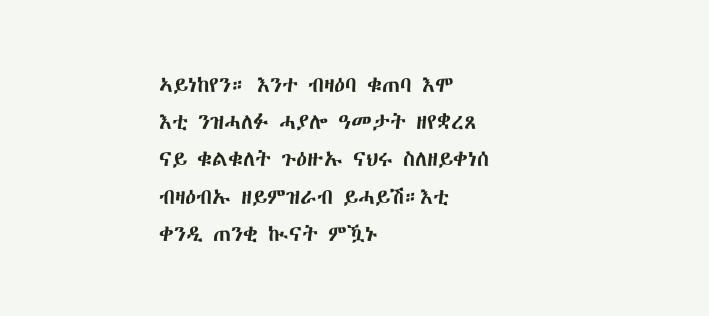ኣይነከየን። እንተ ብዛዕባ ቁጠባ እሞ እቲ ንዝሓለፉ ሓያሎ ዓመታት ዘየቋረጸ ናይ ቁልቁለት ጉዕዙኡ ናህሩ ስለዘይቀነሰ ብዛዕብኡ ዘይምዝራብ ይሓይሽ።እቲ ቀንዲ ጠንቂ ኲናት ምዃኑ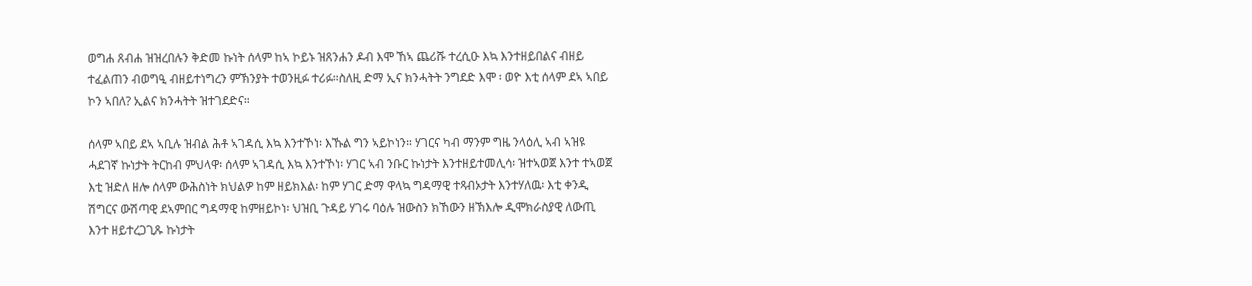ወግሐ ጸብሐ ዝዝረበሉን ቅድመ ኩነት ሰላም ከኣ ኮይኑ ዝጸንሐን ዶብ እሞ ኸኣ ጨሪሹ ተረሲዑ እኳ እንተዘይበልና ብዘይ ተፈልጠን ብወግዒ ብዘይተነግረን ምኽንያት ተወንዚፉ ተሪፉ።ስለዚ ድማ ኢና ክንሓትት ንግደድ እሞ ፡ ወዮ እቲ ሰላም ደኣ ኣበይ ኮን ኣበለ? ኢልና ክንሓትት ዝተገደድና።

ሰላም ኣበይ ደኣ ኣቢሉ ዝብል ሕቶ ኣገዳሲ እኳ እንተኾነ፡ እኹል ግን ኣይኮነን። ሃገርና ካብ ማንም ግዜ ንላዕሊ ኣብ ኣዝዩ ሓደገኛ ኩነታት ትርከብ ምህላዋ፡ ሰላም ኣገዳሲ እኳ እንተኾነ፡ ሃገር ኣብ ንቡር ኩነታት እንተዘይተመሊሳ፡ ዝተኣወጀ እንተ ተኣወጀ እቲ ዝድለ ዘሎ ሰላም ውሕስነት ክህልዎ ከም ዘይክእል፡ ከም ሃገር ድማ ዋላኳ ግዳማዊ ተጻብኦታት እንተሃለዉ፡ እቲ ቀንዲ ሽግርና ውሽጣዊ ደኣምበር ግዳማዊ ከምዘይኮነ፡ ህዝቢ ጉዳይ ሃገሩ ባዕሉ ዝውስን ክኸውን ዘኽእሎ ዲሞክራስያዊ ለውጢ እንተ ዘይተረጋጊጹ ኩነታት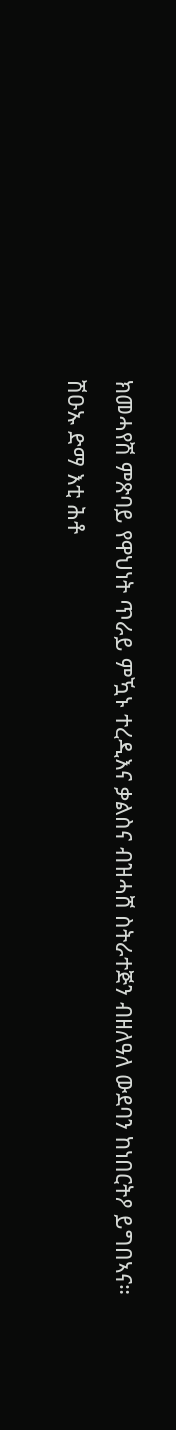ክመሓየሽ ምጽባይ የዋህነት ጥራይ ምዃኑ ተረዲእና ቃልስና ብዝሓሸ ስትራተጅን ብዘለዓለ ውደባን ከነበርትዖ ይግበኣና።

ሽዑኡ ድማ እቲ ሕቶ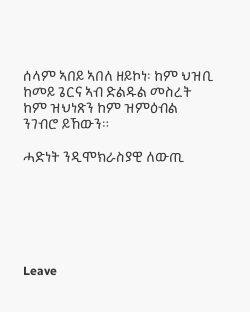ሰላም ኣበይ ኣበለ ዘይኮነ፡ ከም ህዝቢ ከመይ ጌርና ኣብ ድልዱል መስረት ከም ዝህነጽን ከም ዝምዕብል ንገብሮ ይኸውን።

ሓድነት ንዲሞክራስያዊ ለውጢ






Leave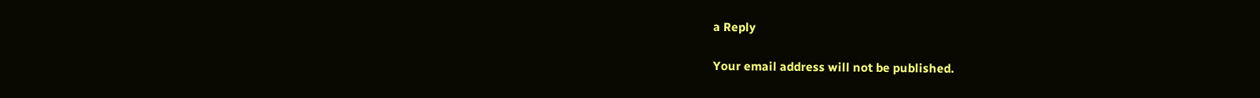a Reply

Your email address will not be published.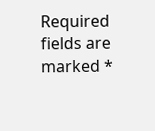Required fields are marked *